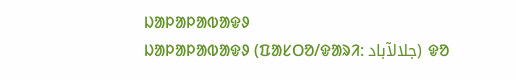ᱡᱟᱞᱟᱞᱟᱵᱟᱫᱽ
ᱡᱟᱞᱟᱞᱟᱵᱟᱫᱽ (ᱯᱟᱥᱛᱚ/ᱫᱟᱨᱤ: جلالآباد) ᱫᱚ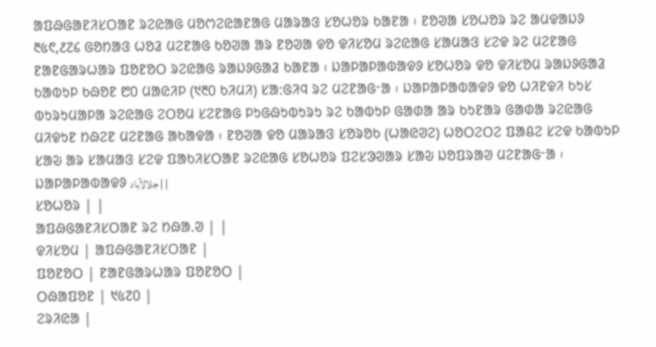ᱟᱯᱷᱜᱟᱱᱤᱥᱛᱟᱱ ᱨᱮᱭᱟᱜ ᱢᱚᱬᱮᱭᱟᱱᱟᱜ ᱢᱟᱨᱟᱝ ᱥᱚᱦᱚᱨ ᱠᱟᱱᱟ ᱾ ᱱᱚᱣᱟ ᱥᱚᱦᱚᱨ ᱨᱮ ᱟᱢᱫᱟᱡᱽ ᱓᱕᱖,᱒᱗᱔ ᱜᱚᱴᱟᱝ ᱦᱚᱲ ᱢᱮᱱᱟᱜ ᱠᱚᱣᱟ ᱟᱨ ᱱᱚᱣᱟ ᱫᱚ ᱫᱤᱥᱚᱢ ᱨᱮᱭᱟᱜ ᱥᱟᱢᱟᱝ ᱥᱮᱫ ᱨᱮ ᱢᱮᱱᱟᱜ ᱱᱟᱱᱜᱟᱨᱦᱟᱨ ᱯᱚᱱᱚᱛ ᱨᱮᱭᱟᱜ ᱨᱟᱡᱽᱜᱟᱲ ᱠᱟᱱᱟ ᱾ ᱡᱟᱞᱟᱞᱟᱵᱟᱫᱽ ᱥᱚᱦᱚᱨ ᱫᱚ ᱫᱤᱥᱚᱢ ᱨᱟᱡᱽᱜᱟᱲ ᱠᱟᱵᱩᱞ ᱠᱷᱚᱱ ᱘᱐ ᱢᱟᱭᱤᱞ (᱑᱓᱐ ᱠᱤᱢᱤ) ᱥᱟᱺᱜᱤᱧ ᱨᱮ ᱢᱮᱱᱟᱜᱼᱟ ᱾ ᱡᱟᱞᱟᱞᱟᱵᱟᱫᱽ ᱫᱚ ᱦᱤᱱᱫᱤ ᱠᱩᱥ ᱵᱩᱨᱩᱢᱟᱞᱟ ᱨᱮᱭᱟᱜ ᱮᱛᱚᱢ ᱥᱮᱱᱟᱜ ᱞᱩᱜᱷᱩᱵᱩᱨᱩ ᱨᱮ ᱠᱟᱵᱩᱞ ᱜᱟᱰᱟ ᱟᱨ ᱠᱩᱱᱟᱨ ᱜᱟᱰᱟ ᱨᱮᱭᱟᱜ ᱢᱤᱫᱩᱱ ᱴᱷᱮᱱ ᱢᱮᱱᱟᱜ ᱟᱠᱟᱫᱟ ᱾ ᱱᱚᱣᱟ ᱫᱚ ᱢᱟᱨᱟᱝ ᱥᱚᱨᱚᱠ (ᱦᱟᱭᱣᱮ) ᱦᱚᱛᱮᱛᱮ ᱯᱟᱪᱮ ᱥᱮᱫ ᱠᱟᱵᱩᱞ ᱥᱟᱶ ᱟᱨ ᱥᱟᱢᱟᱝ ᱥᱮᱫ ᱯᱟᱠᱤᱥᱛᱟᱱ ᱨᱮᱭᱟᱜ ᱥᱚᱦᱚᱨ ᱯᱮᱥᱳᱣᱟᱨ ᱥᱟᱶ ᱡᱚᱯᱨᱟᱣ ᱢᱮᱱᱟᱜᱼᱟ ᱾
ᱡᱟᱞᱟᱞᱟᱵᱟᱫᱽ جلالآباد | |
ᱥᱚᱦᱚᱨ | |
ᱟᱯᱷᱜᱟᱱᱤᱥᱛᱟᱱ ᱨᱮ ᱴᱷᱟᱹᱣ | |
ᱫᱤᱥᱚᱢ | ᱟᱯᱷᱜᱟᱱᱤᱥᱛᱟᱱ |
ᱯᱚᱱᱚᱛ | ᱱᱟᱱᱜᱟᱨᱦᱟᱨ ᱯᱚᱱᱚᱛ |
ᱛᱷᱟᱯᱚᱱ | ᱑᱕᱗᱐ |
ᱮᱨᱤᱭᱟ |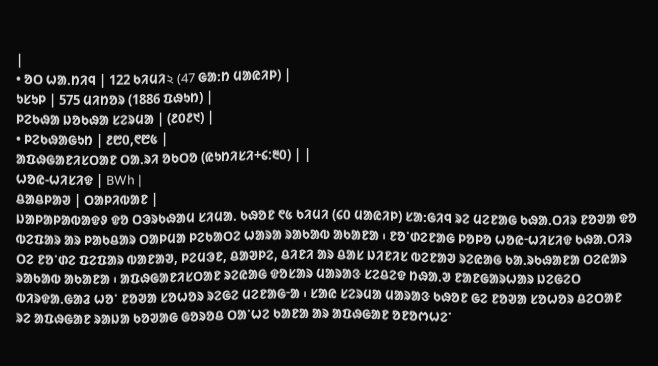|
• ᱚᱛ ᱦᱟᱹᱴᱤᱧ | 122 ᱠᱤᱢᱤ২ (47 ᱜᱟᱺᱴ ᱢᱟᱭᱤᱞ) |
ᱩᱥᱩᱞ | 575 ᱢᱤᱴᱚᱨ (1886 ᱯᱷᱩᱴ) |
ᱞᱮᱠᱷᱟ ᱡᱚᱠᱷᱟ ᱥᱮᱨᱢᱟ | (᱒᱐᱒᱑) |
• ᱞᱮᱠᱷᱟᱜᱩᱴ | ᱒᱘᱐,᱖᱘᱕ |
ᱟᱯᱷᱜᱟᱱᱤᱥᱛᱟᱱ ᱛᱟᱹᱨᱤ ᱚᱠᱛᱚ (ᱭᱩᱴᱤᱥᱤ+᱔:᱓᱐) | |
ᱦᱚᱭ-ᱦᱤᱥᱤᱫ | BWh |
ᱪᱟᱪᱞᱟᱣ | ᱛᱟᱞᱤᱵᱟᱱ |
ᱡᱟᱞᱟᱞᱟᱵᱟᱫᱽ ᱫᱚ ᱛᱳᱨᱠᱷᱟᱢ ᱥᱤᱢᱟᱹ ᱠᱷᱚᱱ ᱖᱕ ᱠᱤᱢᱤ (᱔᱐ ᱢᱟᱭᱤᱞ) ᱥᱟᱺᱜᱤᱧ ᱨᱮ ᱢᱮᱱᱟᱜ ᱠᱷᱟᱹᱛᱤᱨ ᱱᱚᱣᱟ ᱫᱚ ᱵᱮᱯᱟᱨ ᱟᱨ ᱞᱟᱠᱪᱟᱨ ᱛᱟᱞᱢᱟ ᱞᱮᱠᱟᱛᱮ ᱦᱟᱨᱟ ᱨᱟᱠᱟᱵ ᱟᱠᱟᱱᱟ ᱾ ᱱᱚᱸᱰᱮᱱᱟᱜ ᱞᱚᱞᱚ ᱦᱚᱭᱼᱦᱤᱥᱤᱫ ᱠᱷᱟᱹᱛᱤᱨ ᱛᱮ ᱱᱚᱸᱰᱮ ᱯᱮᱯᱟᱨ ᱵᱟᱱᱟᱣ, ᱞᱮᱢᱳᱱ, ᱪᱟᱣᱞᱮ, ᱪᱤᱱᱤ ᱟᱨ ᱪᱟᱥ ᱡᱤᱱᱤᱥ ᱵᱮᱱᱟᱣ ᱨᱮᱭᱟᱜ ᱠᱟᱹᱨᱠᱷᱟᱱᱟ ᱛᱮᱭᱟᱨ ᱨᱟᱠᱟᱵ ᱟᱠᱟᱱᱟ ᱾ ᱟᱯᱷᱜᱟᱱᱤᱥᱛᱟᱱ ᱨᱮᱭᱟᱜ ᱫᱚᱥᱟᱨ ᱢᱟᱨᱟᱝ ᱥᱮᱪᱮᱫ ᱴᱷᱟᱹᱣ ᱱᱟᱱᱜᱟᱨᱦᱟᱨ ᱡᱮᱜᱮᱛ ᱵᱤᱨᱫᱟᱹᱜᱟᱲ ᱦᱚᱸ ᱱᱚᱣᱟ ᱥᱚᱦᱚᱨ ᱨᱮᱜᱮ ᱢᱮᱱᱟᱜᱼᱟ ᱾ ᱥᱟᱭ ᱥᱮᱨᱢᱟ ᱢᱟᱨᱟᱝ ᱠᱷᱚᱱ ᱜᱮ ᱱᱚᱣᱟ ᱥᱚᱦᱚᱨ ᱪᱮᱛᱟᱱ ᱨᱮ ᱟᱯᱷᱜᱟᱱ ᱨᱟᱡᱟ ᱠᱚᱣᱟᱜ ᱜᱚᱨᱚᱪ ᱛᱟᱸᱦᱮ ᱠᱟᱱᱟ ᱟᱨ ᱟᱯᱷᱜᱟᱱ ᱚᱱᱚᱬᱦᱮᱸ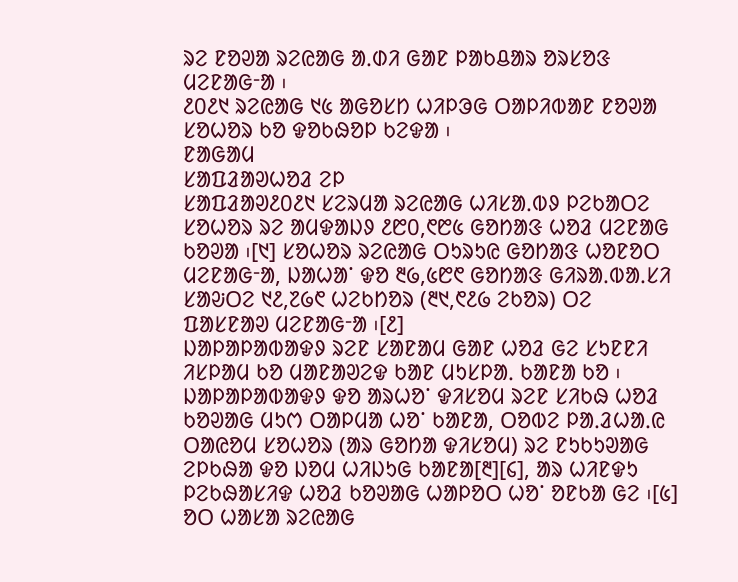ᱨᱮ ᱱᱚᱣᱟ ᱨᱮᱭᱟᱜ ᱟᱹᱰᱤ ᱜᱟᱱ ᱞᱟᱠᱪᱟᱨ ᱚᱨᱥᱚᱝ ᱢᱮᱱᱟᱜᱼᱟ ᱾
᱒᱐᱒᱑ ᱨᱮᱭᱟᱜ ᱑᱕ ᱟᱜᱚᱥᱴ ᱦᱤᱞᱳᱜ ᱛᱟᱞᱤᱵᱟᱱ ᱱᱚᱣᱟ ᱥᱚᱦᱚᱨ ᱠᱚ ᱫᱚᱠᱷᱚᱞ ᱠᱮᱫᱟ ᱾
ᱱᱟᱜᱟᱢ
ᱥᱟᱯᱲᱟᱣᱦᱚᱲ ᱮᱞ
ᱥᱟᱯᱲᱟᱣ᱒᱐᱒᱑ ᱥᱮᱨᱢᱟ ᱨᱮᱭᱟᱜ ᱦᱤᱥᱟᱹᱵᱽ ᱞᱮᱠᱟᱛᱮ ᱥᱚᱦᱚᱨ ᱨᱮ ᱟᱢᱫᱟᱡᱽ ᱒᱘᱐,᱖᱘᱕ ᱜᱚᱴᱟᱝ ᱦᱚᱲ ᱢᱮᱱᱟᱜ ᱠᱚᱣᱟ ᱾[᱑] ᱥᱚᱦᱚᱨ ᱨᱮᱭᱟᱜ ᱛᱩᱨᱩᱭ ᱜᱚᱴᱟᱝ ᱦᱚᱱᱚᱛ ᱢᱮᱱᱟᱜᱼᱟ, ᱡᱟᱦᱟᱸ ᱫᱚ ᱓᱙,᱕᱘᱖ ᱜᱚᱴᱟᱝ ᱜᱤᱨᱟᱹᱵᱟᱹᱥᱤ ᱥᱟᱶᱛᱮ ᱑᱒,᱗᱙᱖ ᱦᱮᱠᱴᱚᱨ (᱓᱑,᱖᱒᱙ ᱮᱠᱚᱨ) ᱛᱮ ᱯᱟᱥᱱᱟᱣ ᱢᱮᱱᱟᱜᱼᱟ ᱾[᱒]
ᱡᱟᱞᱟᱞᱟᱵᱟᱫᱽ ᱨᱮᱱ ᱥᱟᱱᱟᱢ ᱜᱟᱱ ᱦᱚᱲ ᱜᱮ ᱥᱩᱱᱱᱤ ᱤᱥᱞᱟᱢ ᱠᱚ ᱢᱟᱱᱟᱣᱮᱫ ᱠᱟᱱ ᱢᱩᱥᱞᱟᱹ ᱠᱟᱱᱟ ᱠᱚ ᱾ ᱡᱟᱞᱟᱞᱟᱵᱟᱫᱽ ᱫᱚ ᱟᱨᱦᱚᱸ ᱫᱤᱥᱚᱢ ᱨᱮᱱ ᱥᱤᱠᱷ ᱦᱚᱲ ᱠᱚᱣᱟᱜ ᱢᱩᱬ ᱛᱟᱞᱢᱟ ᱦᱚᱸ ᱠᱟᱱᱟ, ᱛᱚᱵᱮ ᱞᱟᱹᱲᱦᱟᱹᱭ ᱛᱟᱭᱚᱢ ᱥᱚᱦᱚᱨ (ᱟᱨ ᱜᱚᱴᱟ ᱫᱤᱥᱚᱢ) ᱨᱮ ᱱᱩᱠᱩᱣᱟᱜ ᱮᱞᱠᱷᱟ ᱫᱚ ᱡᱚᱢ ᱦᱤᱡᱩᱜ ᱠᱟᱱᱟ[᱓][᱔], ᱟᱨ ᱦᱤᱱᱫᱩ ᱞᱮᱠᱷᱟᱥᱤᱫ ᱦᱚᱲ ᱠᱚᱣᱟᱜ ᱦᱟᱞᱚᱛ ᱦᱚᱸ ᱚᱱᱠᱟ ᱜᱮ ᱾[᱕]
ᱚᱛ ᱦᱟᱥᱟ ᱨᱮᱭᱟᱜ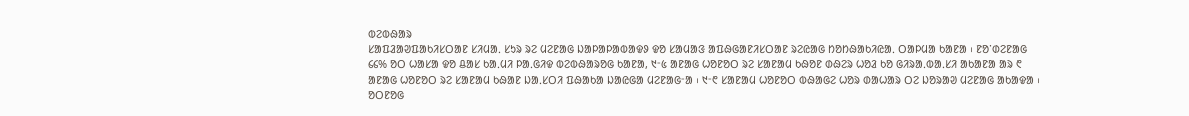ᱵᱮᱵᱷᱟᱨ
ᱥᱟᱯᱲᱟᱣᱯᱟᱠᱤᱥᱛᱟᱱ ᱥᱤᱢᱟᱹ ᱥᱩᱨ ᱨᱮ ᱢᱮᱱᱟᱜ ᱡᱟᱞᱟᱞᱟᱵᱟᱫᱽ ᱫᱚ ᱥᱟᱢᱟᱝ ᱟᱯᱷᱜᱟᱱᱤᱥᱛᱟᱱ ᱨᱮᱭᱟᱜ ᱴᱚᱴᱷᱟᱠᱤᱭᱟᱹ ᱛᱟᱞᱢᱟ ᱠᱟᱱᱟ ᱾ ᱱᱚᱸᱰᱮᱱᱟᱜ ᱔᱔% ᱚᱛ ᱦᱟᱥᱟ ᱫᱚ ᱪᱟᱥ ᱠᱟᱹᱢᱤ ᱞᱟᱹᱜᱤᱫ ᱵᱮᱵᱷᱟᱨᱚᱜ ᱠᱟᱱᱟ, ᱑ᱼ᱕ ᱟᱱᱟᱜ ᱦᱚᱱᱚᱛ ᱨᱮ ᱥᱟᱱᱟᱢ ᱠᱷᱚᱱ ᱰᱷᱮᱨ ᱦᱚᱲ ᱠᱚ ᱜᱤᱨᱟᱹᱵᱟᱹᱥᱤ ᱟᱠᱟᱱᱟ ᱟᱨ ᱖ ᱟᱱᱟᱜ ᱦᱚᱱᱚᱛ ᱨᱮ ᱥᱟᱱᱟᱢ ᱠᱷᱟᱱ ᱡᱟᱹᱥᱛᱤ ᱯᱷᱟᱠᱟ ᱡᱟᱭᱜᱟ ᱢᱮᱱᱟᱜᱼᱟ ᱾ ᱑ᱼ᱖ ᱥᱟᱱᱟᱢ ᱦᱚᱱᱚᱛ ᱵᱷᱟᱜᱮ ᱦᱚᱨ ᱰᱟᱦᱟᱨ ᱛᱮ ᱡᱚᱨᱟᱣ ᱢᱮᱱᱟᱜ ᱟᱠᱟᱫᱟ ᱾
ᱚᱛᱱᱚᱜ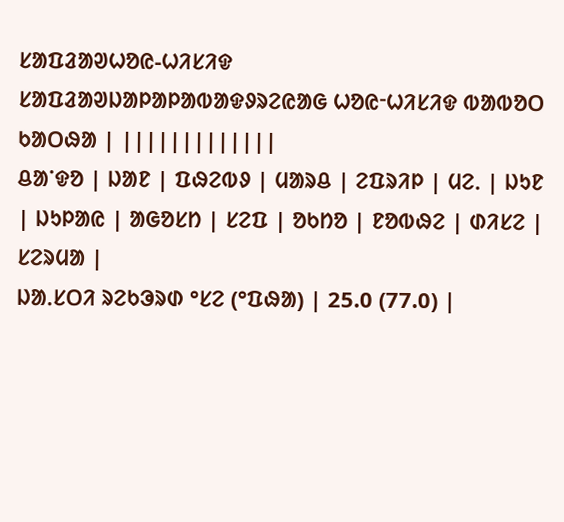ᱥᱟᱯᱲᱟᱣᱦᱚᱭ-ᱦᱤᱥᱤᱫ
ᱥᱟᱯᱲᱟᱣᱡᱟᱞᱟᱞᱟᱵᱟᱫᱽᱨᱮᱭᱟᱜ ᱦᱚᱭᱼᱦᱤᱥᱤᱫ ᱵᱟᱵᱚᱛ ᱠᱟᱛᱷᱟ | |||||||||||||
ᱪᱟᱸᱫᱚ | ᱡᱟᱱ | ᱯᱷᱮᱵᱽ | ᱢᱟᱨᱪ | ᱮᱯᱨᱤᱞ | ᱢᱮᱹ | ᱡᱩᱱ | ᱡᱩᱞᱟᱭ | ᱟᱜᱚᱥᱴ | ᱥᱮᱯ | ᱚᱠᱴᱚ | ᱱᱚᱵᱷᱮ | ᱰᱤᱥᱮ | ᱥᱮᱨᱢᱟ |
ᱡᱟᱹᱥᱛᱤ ᱨᱮᱠᱳᱨᱰ °ᱥᱮ (°ᱯᱷᱟ) | 25.0 (77.0) |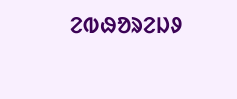ᱮᱵᱷᱚᱨᱮᱡᱽ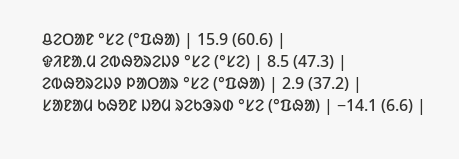ᱪᱮᱛᱟᱱ °ᱥᱮ (°ᱯᱷᱟ) | 15.9 (60.6) |
ᱫᱤᱱᱟᱹᱢ ᱮᱵᱷᱚᱨᱮᱡᱽ °ᱥᱮ (°ᱥᱮ) | 8.5 (47.3) |
ᱮᱵᱷᱚᱨᱮᱡᱽ ᱞᱟᱛᱟᱨ °ᱥᱮ (°ᱯᱷᱟ) | 2.9 (37.2) |
ᱥᱟᱱᱟᱢ ᱠᱷᱚᱱ ᱡᱚᱢ ᱨᱮᱠᱳᱨᱰ °ᱥᱮ (°ᱯᱷᱟ) | −14.1 (6.6) |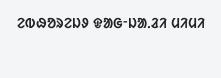ᱮᱵᱷᱚᱨᱮᱡᱽ ᱫᱟᱜᱼᱡᱟᱹᱲᱤ ᱢᱤᱢᱤ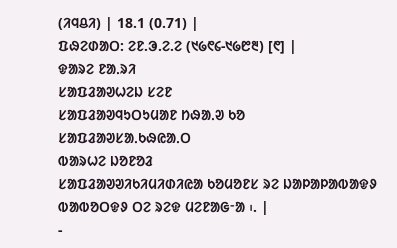(ᱤᱧᱪᱤ) | 18.1 (0.71) |
ᱯᱷᱮᱰᱟᱛ: ᱮᱱ.ᱳ.ᱮ.ᱮ (᱑᱙᱖᱔-᱑᱙᱘᱓) [᱖] |
ᱫᱟᱨᱮ ᱱᱟᱹᱨᱤ
ᱥᱟᱯᱲᱟᱣᱦᱮᱡ ᱥᱮᱱ
ᱥᱟᱯᱲᱟᱣᱧᱩᱛᱩᱢᱟᱱ ᱴᱷᱟᱹᱣ ᱠᱚ
ᱥᱟᱯᱲᱟᱣᱥᱟᱹᱠᱷᱭᱟᱹᱛ
ᱵᱟᱨᱦᱮ ᱡᱚᱱᱚᱲ
ᱥᱟᱯᱲᱟᱣᱣᱤᱠᱤᱢᱤᱰᱤᱭᱟ ᱠᱚᱢᱚᱱᱥ ᱨᱮ ᱡᱟᱞᱟᱞᱟᱵᱟᱫᱽ ᱵᱟᱵᱚᱛᱫᱽ ᱛᱮ ᱨᱮᱫ ᱢᱮᱱᱟᱜᱼᱟ ᱾. |
-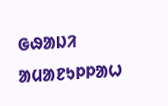ᱜᱷᱟᱡᱤ ᱟᱢᱟᱱᱩᱞᱞᱟᱦ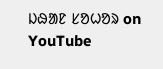ᱡᱷᱟᱱ ᱥᱚᱦᱚᱨ on YouTube